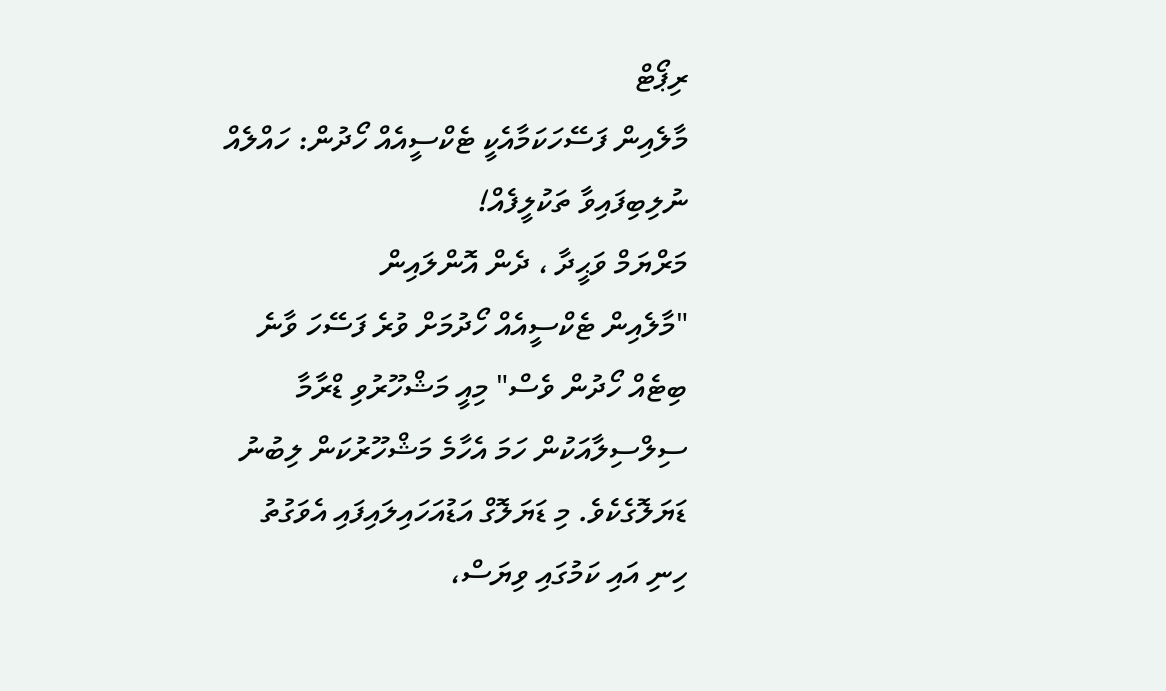ރިޕޯޓް
މާލެއިން ފަސޭހަކަމާއެކީ ޓެކްސީއެއް ހޯދުން: ހައްލެއް ނުލިބިފައިވާ ތަކުލީފެއް!
މަރްޔަމް ވަޙީދާ ، ދެން އޮންލައިން
"މާލެއިން ޓެކްސީއެއް ހޯދުމަށް ވުރެ ފަސޭހަ ވާނެ ބިޓެއް ހޯދުން ވެސް" މިއީ މަޝްހޫރުވި ޑްރާމާ ސިލްސިލާއަކުން ހަމަ އެހާމެ މަޝްހޫރުކަން ލިބުނު ޑަޔަލޮގެކެވެ. މި ޑަޔަލޮގް އަޑުއަހައިލައިފައި އެވަގުތު ހިނި އައި ކަމުގައި ވިޔަސް،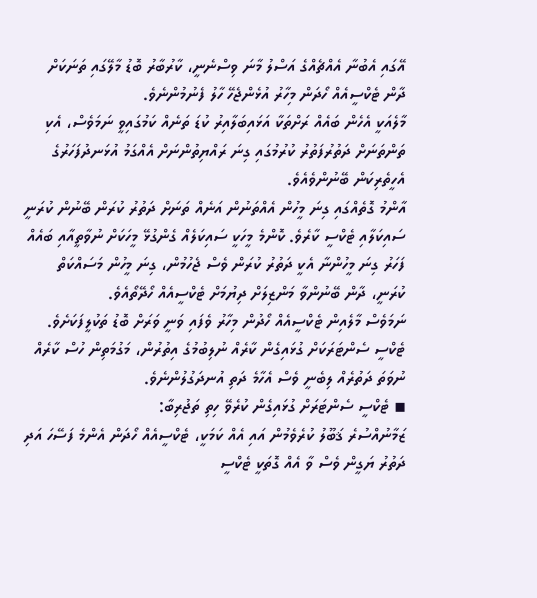އޭގައި އެބުނާ އެއްޗެއްގެ އަސްލު މާނަ ވިސްނެނީ، ކާރުބާރު ބޮޑު މާލޭގައި ތަނަކަށް ދާން ޓެކްސީއެއް ހޯދަން މިހާރު އުޅެންޖެހޭ ހާލު ފެނުމުންނެވެ.
މާލެއަކީ އެހެން ބައެއް ރަށްތަކާ އަޅައިބަލާއިރު ކުޑަ ތަނެއް ކަމުގައިވީ ނަމަވެސް، އެކި ތަންތަނަށް ދަތުރުފަތުރު ކުރުމުގައި ގިނަ ރައްޔިތުންނަށް އެއްގަމު އުޅަނދުފަހަރުގެ އެހީތެރިކަން ބޭނުންވެއެވެ.
އާންމު ގޮތެއްގައި ގިނަ މީހުން އެއްތަނުން އަނެއް ތަނަށް ދަތުރު ކުރަން ބޭނުން ކުރަނީ ސައިކަލާއި ޓެކްސީ ކާރެވެ. ކޮންމެ މީހަކީ ސައިކަލެއް ގެންގުޅޭ މީހަކަށް ނުވާތީއާއި ބައެއް ފަހަރު ގިނަ މީހުންނާ އެކީ ދަތުރު ކުރަން ވެސް ޖެހުމުން، ގިނަ މީހުން މަސައްކަތް ކުރަނީ، ދާން ބޭނުންވާ މަންޒިލަށް ދިޔުމަށް ޓެކްސީއެއް ހޯދޭތޯއެވެ.
ނަމަވެސް މާލެއިން ޓެކްސީއެއް ހޯދުން މިހާރު ވެފައި ވަނީ ވަރަށް ބޮޑު ތަކުލީފަކަށެވެ. ޓެކްސީ ސެންޓަރަކަށް ގުޅައިގެން ކާރެއް ނުލިބުމުގެ އިތުރުން، މަގުމަތިން ހުސް ކާރެއް ނުވަތަ ދަތުރެއް ލިބެނީ ވެސް އެހާމެ ދަތި އުނދަގުލުންނެވެ.
▪ ޓެކްސީ ސެންޓަރަށް ގުޅައިގެން ކުރެވޭ ހިތި ތަޖުރިބާ:
ޒަމާނުއްސުރެ ޤަބޫލު ކުރެވެމުން އައި އެއް ކަމަކީ، ޓެކްސީއެއް ހޯދަން އެންމެ ފަސޭހަ އަދި ދަތުރު ޔަގީން ވެސް ވާ އެއް ގޮތަކީ ޓެކްސީ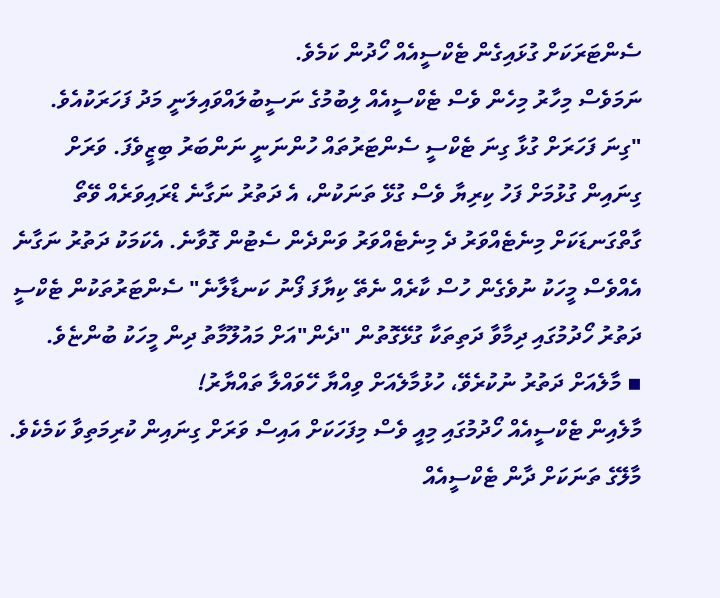ސެންޓަރަކަށް ގުޅައިގެން ޓެކްސީއެއް ހޯދުން ކަމެވެ.
ނަމަވެސް މިހާރު މިހެން ވެސް ޓެކްސީއެއް ލިބުމުގެ ނަސީބުލައްވައިލަނީ މަދު ފަހަރަކުއެވެ.
"ގިނަ ފަހަރަށް ގުޅާ ގިނަ ޓެކްސީ ސެންޓަރުތައް ހުންނަނީ ނަންބަރު ބިޒީވެފަ. ވަރަށް ގިނައިން ގުޅުމަށް ފަހު ކިރިޔާ ވެސް ގުޅޭ ތަނަކުން، އެ ދަތުރު ނަގާނެ ޑްރައިވަރެއް ވޭތޯ ގާތްގަނޑަކަށް މިނެޓެއްވަރު ދެ މިނެޓެއްވަރު ވަންދެން ސެޓުން ގޮވާނެ. އެކަމަކު ދަތުރު ނަގާނެ އެއްވެސް މީހަކު ނުވެގެން ހުސް ކާރެއް ނެތޭ ކިޔާފަ ފޯނު ކަނޑާލާނެ" ސެންޓަރުތަކުން ޓެކްސީ ދަތުރު ހޯދުމުގައި ދިމާވާ ދަތިތަކާ ގުޅޭގޮތުން "ދެން"އަށް މައުލޫމާތު ދިން މީހަކު ބުންޏެވެ.
▪ މާލެއަށް ދަތުރު ނުކުރެވޭ، ހުޅުމާލެއަށް ވިއްޔާ ހޭވައްލާ ތައްޔާރު!
މާލެއިން ޓެކްސީއެއް ހޯދުމުގައި މިއީ ވެސް މިފަހަކަށް އައިސް ވަރަށް ގިނައިން ކުރިމަތިވާ ކަމެކެވެ. މާލޭގެ ތަނަކަށް ދާން ޓެކްސީއެއް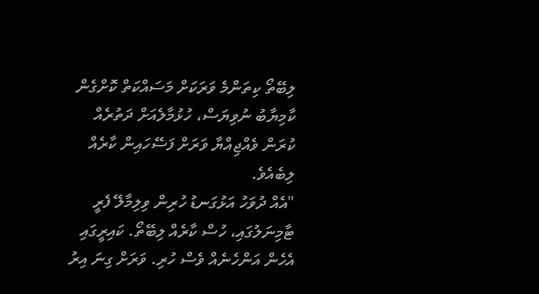ލިބޭތޯ ކިތަންމެ ވަރަކަށް މަސައްކަތް ކޮށްގެން ކާމިޔާބު ނުވިޔަސް، ހުޅުމާލެއަށް ދަތުރެއް ކުރަން ވެއްޖިއްޔާ ވަރަށް ފަސޭހައިން ކާރެއް ލިބެއެވެ.
"އެއް ދުވަހު އަޅުގަނޑު ހުރިން ވިލިމާލޭ ފެރީ ޓާމިނަލުގައި، ހުސް ކާރެއް ލިބޭތޯ. ކައިރީގައި އެހެން އަންހެނެއް ވެސް ހުރި. ވަރަށް ގިނަ އިރު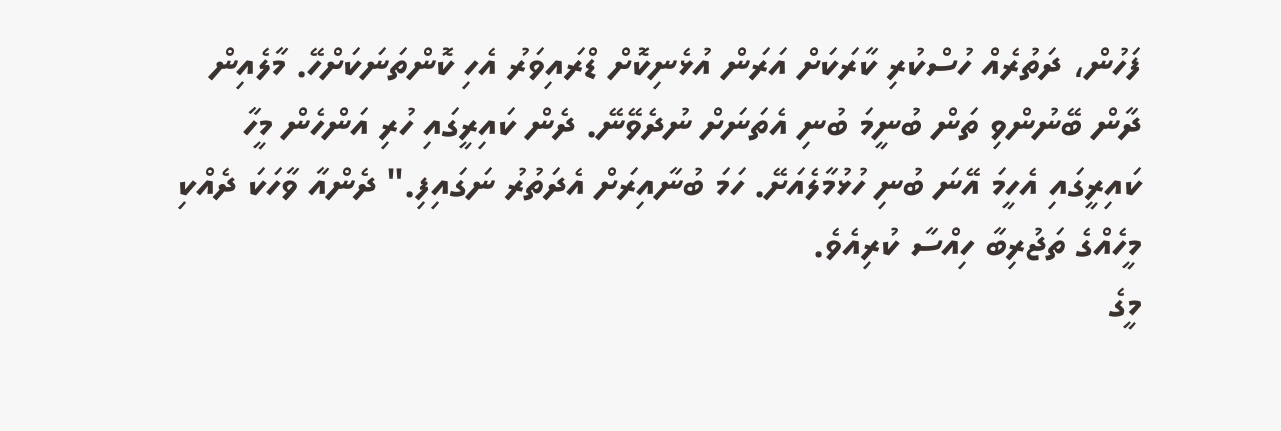ފަހުން، ދަތުރެއް ހުސްކުރި ކާރަކަށް އަރަން އުޅެނިކޮށް ޑްރައިވަރު އެހި ކޮންތަނަކަށްހޭ. މާލެއިން ދާން ބޭނުންވި ތަން ބުނީމަ ބުނި އެތަނަށް ނުދެވޭނޭ. ދެން ކައިރީގައި ހުރި އަންހެން މީހާ ކައިރީގައި އެހީމަ އޭނަ ބުނި ހުޅުމާލެއަށޭ. ހަމަ ބުނާއިރަށް އެދަތުރު ނަގައިފި." ދެންއާ ވާހަކަ ދެއްކި މީހެއްގެ ތަޖުރިބާ ހިއްސާ ކުރިއެވެ.
މީގެ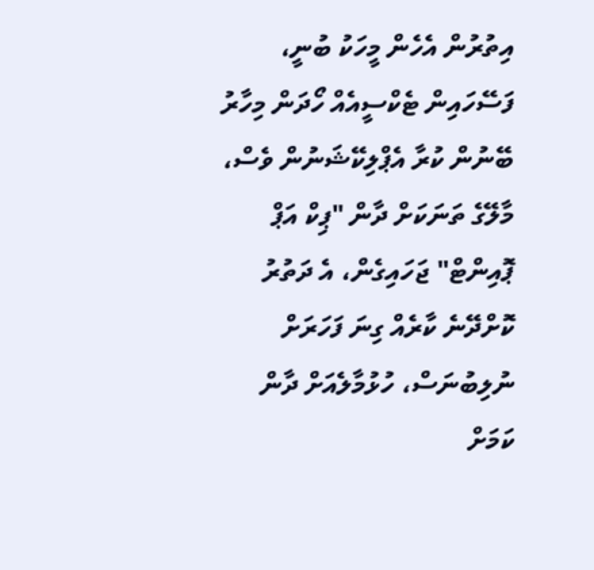އިތުރުން އެހެން މީހަކު ބުނީ، ފަސޭހައިން ޓެކްސީއެއް ހޯދަން މިހާރު ބޭނުން ކުރާ އެޕްލިކޭޝަނުން ވެސް، މާލޭގެ ތަނަކަށް ދާން "ޕިކް އަޕް ޕޮއިންޓް" ޖަހައިގެން، އެ ދަތުރު ކޮށްދޭނެ ކާރެއް ގިނަ ފަހަރަށް ނުލިބުނަސް، ހުޅުމާލެއަށް ދާން ކަމަށް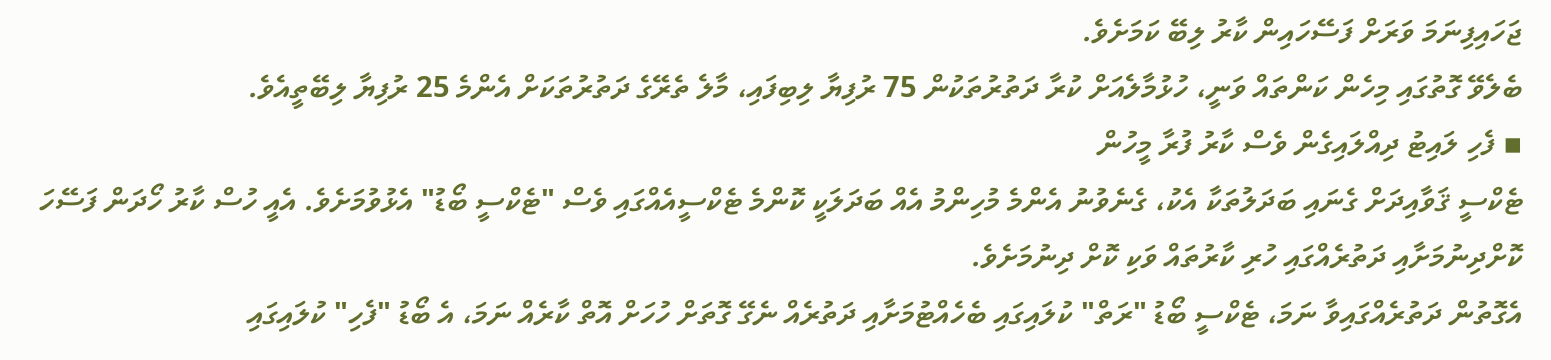ޖަހައިފިނަމަ ވަރަށް ފަސޭހައިން ކާރު ލިބޭ ކަމަށެވެ.
ބެލެވޭ ގޮތުގައި މިހެން ކަންތައް ވަނީ، ހުޅުމާލެއަށް ކުރާ ދަތުރުތަކުން 75 ރުފިޔާ ލިބިފައި، މާލެ ތެރޭގެ ދަތުރުތަކަށް އެންމެ 25 ރުފިޔާ ލިބޭތީއެވެ.
▪ ފެހި ލައިޓު ދިއްލައިގެން ވެސް ކާރު ފުރާ މީހުން
ޓެކްސީ ޤަވާއިދަށް ގެނައި ބަދަލުތަކާ އެކު، ގެނެވުނު އެންމެ މުހިންމު އެއް ބަދަލަކީ ކޮންމެ ޓެކްސީއެއްގައި ވެސް "ޓެކްސީ ބޯޑު" އެޅުވުމަށެވެ. އެއީ ހުސް ކާރު ހޯދަން ފަސޭހަ ކޮށްދިނުމަށާއި ދަތުރެއްގައި ހުރި ކާރުތައް ވަކި ކޮށް ދިނުމަށެވެ.
އެގޮތުން ދަތުރެއްގައިވާ ނަމަ، ޓެކްސީ ބޯޑު "ރަތް" ކުލައިގައި ބެހެއްޓުމަށާއި ދަތުރެއް ނެގޭ ގޮތަށް ހުހަށް އޮތް ކާރެއް ނަމަ، އެ ބޯޑު "ފެހި" ކުލައިގައި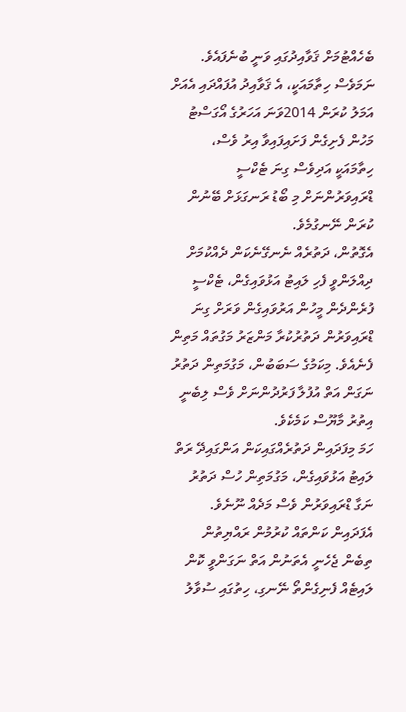ބެހެއްޓުމަށް ޤަވާއިދުގައި ވަނީ ބުނެފައެވެ.
ނަމަވެސް ހިތާމައަކީ، އެ ޤަވާއިދު އުފައްދައި އެއަށް އަމަލު ކުރަން 2014ވަނަ އަހަރުގެ އޯގަސްޓު މަހުން ފެށިގެން ފަށައިފައިވާ އިރު ވެސް، ހިތާމައަކީ އަދިވެސް ގިނަ ޓެކްސީ ޑްރައިވަރުންނަށް މި ބޯޑު ރަނގަޅަށް ބޭނުން ކުރަން ނޭނގުމެވެ.
އެގޮތުން، ދަތުރެއް ނެނގޭނެކަން ދެއްކުމަށް ދިއްލަންވީ ފެހި ލައިޓު އަޅުވައިގެން، ޓެކްސީ ފުރެންދެން މީހުން އަރުވައިގެން ވަރަށް ގިނަ ޑްރައިވަރުން ދަތުރުކުރާ މަންޒަރު މަގުތައް މަތިން ފެނެއެވެ. މިކަމުގެ ސަބަބުން، މަގުމަތިން ދަތުރު ނަގަން އަތް އުފުލާ ފަރުދުންނަށް ވެސް ލިބެނީ އިތުރު މާޔޫސް ކަމެކެވެ.
ހަމަ މިފަދައިން ދަތުރެއްގައިކަން އަންގައިދޭ ރަތް ލައިޓު އަޅުވައިގެން، މަގުމަތިން ހުސް ދަތުރު ނަގާ ޑްރައިވަރުން ވެސް މަދެއް ނޫނެވެ. އެފަދައިން ކަންތައް ކުރުމުން ރައްޔިތުން ތިބެން ޖެހެނީ އެތަނުން އަތް ނަގަންވީ ކޮން ލައިޓެއް ފެނިގެންތޯ ނޭނގި، ހިތުގައި ސުވާލު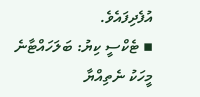އުފެދިފައެވެ.
▪ ޓެކްސީ ކިޔު: ބަލަހައްޓާނެ މީހަކު ނެތިއްޔާ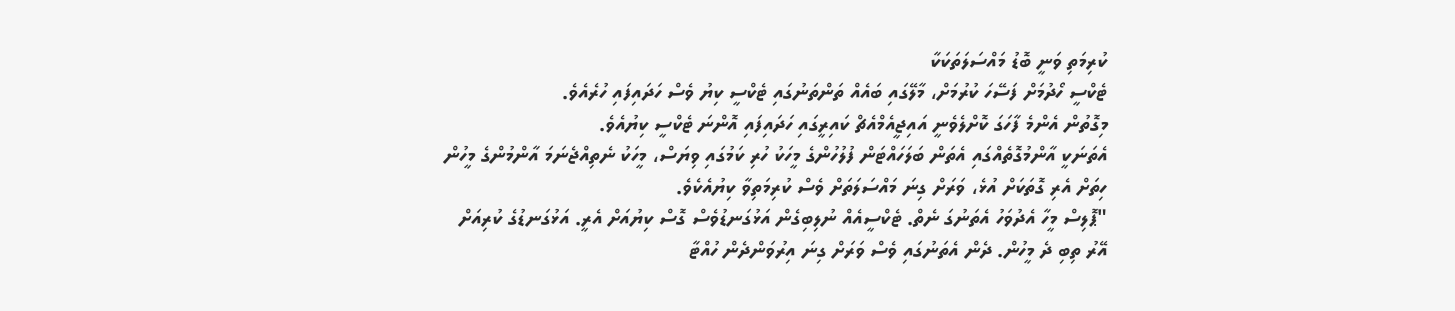ކުރިމަތި ވަނީ ބޮޑު މައްސަލަތަކަކާ
ޓެކްސީ ހޯދުމަށް ފަސޭހަ ކުރުމަށް، މާލޭގައި ބައެއް ތަންތަނުގައި ޓެކްސީ ކިޔު ވެސް ހަދައިފައި ހުރެއެވެ.
މިގޮތުން އެންމެ ފާހަގަ ކޮށްލެވެނީ އައިޖީއެމްއެޗް ކައިރީގައި ހަދައިފައި އޮންނަ ޓެކްސީ ކިޔުއެވެ.
އެތަނަކީ އާންމުގޮތެއްގައި އެތަން ބަލަހައްޓަން ފުލުހުންގެ މީހަކު ހުރި ކަމުގައި ވިޔަސް، މީހަކު ނެތިއްޖެނަމަ އާންމުންގެ މީހުން ހިތަށް އެރި ގޮތަކަށް އުޅެ، ވަރަށް ގިނަ މައްސަލަތަށް ވެސް ކުރިމަތިވާ ކިޔުއެކެވެ.
"ޕޮލިސް މީހާ އެދުވަހު އެތަނުގަ ނެތް. ޓެކްސީއެއް ނުލިބިގެން އަޅުގަނޑުވެސް ގޮސް ކިޔުއަށް އެރީ. އަޅުގަނޑުގެ ކުރިއަށް އޭރު ތިބި ދެ މީހުން. ދެން އެތަނުގައި ވެސް ވަރަށް ގިނަ އިރުވަންދެން ހުއްޓާ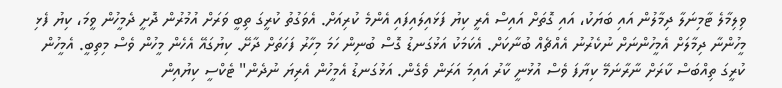ވިލިމާލެ ޓާމިނަލާ ދިމާލުން އައި ބަޔަކު، އައި ގޮތަށް އައިސް އެރީ ކިޔު ފަޅައިލައިފައި އެންމެ ކުރިއަށް. އެވަގުތު ކުރީގަ ތިބީ ވަރަށް އުމުރުން ދޮށީ ދެމީހުން ވީމަ، ކިޔު ފެޅި މީހުންނާ ދިމާލަށް އެމީހުންނަށް ނުކެރުނު އެއްޗެއް ބުނާކަށް. އެކަމަކު އަޅުގަނޑު ގޮސް ބުނިން ހަމަ މިހާރު ފަހަތަށް ދާށޭ. ކިޔުގައޭ އެހެން މީހުން ވެސް މިތިބީ. އެމީހުން ކުރީގަ ތިއްބަސް ކާރަށް ނާރާނަމޭ ކިޔާފަ ވެސް އުޅުނީ ކާރު އައިމަ އަރަން ވެގެން. އަޅުގަނޑު އެމީހުން އެރިޔަ ނުދެން" ޓެކްސީ ކިޔުއިން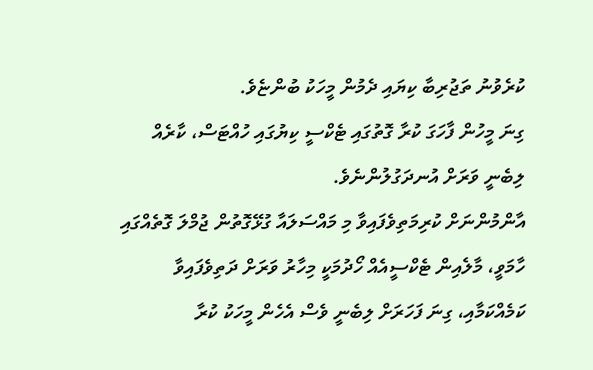ކުރެވުނު ތަޖުރިބާ ކިޔައި ދެމުން މީހަކު ބުންޏެވެ.
ގިނަ މީހުން ފާހަގަ ކުރާ ގޮތުގައި ޓެކްސީ ކިޔުގައި ހުއްޓަސް، ކާރެއް ލިބެނީ ވަރަށް އުނދަގުލުންނެވެ.
އާންމުންނަށް ކުރިމަތިވެފައިވާ މި މައްސަލައާ ގުޅޭގޮތުން ޖުމްލަ ގޮތެއްގައި ހާމަވީ، މާލެއިން ޓެކްސީއެއް ހޯދުމަކީ މިހާރު ވަރަށް ދަތިވެފައިވާ ކަމެއްކަމާއި، ގިނަ ފަހަރަށް ލިބެނީ ވެސް އެހެން މީހަކު ކުރާ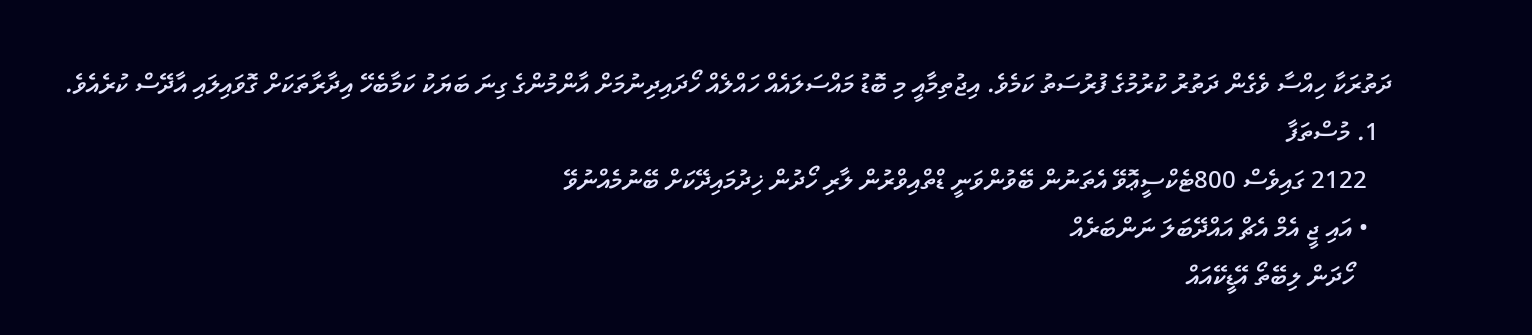ދަތުރަކާ ހިއްސާ ވެގެން ދަތުރު ކުރުމުގެ ފުރުސަތު ކަމެވެ. އިޖުތިމާއީ މި ބޮޑު މައްސަލައެއް ހައްލެއް ހޯދައިދިނުމަށް އާންމުންގެ ގިނަ ބަޔަކު ކަމާބެހޭ އިދާރާތަކަށް ގޮވައިލައި އާދޭސް ކުރެއެވެ.
  1. މުސްތަފާ
    2122 ގައިވެސް 800ޓެކްސީޢޮވޭ އެތަނުން ބޭވުންވަނީ ޑްތްއިވްރުން ލާރި ހޯދުން ޚިދުމައިދޭކަށް ބޭނުމެއްނުވޭ
    • އައި ޖީ އެމް އެޗް އައްދޭބަލަ ނަންބަރެއް
      ހޯދަން ލިބޭތޯ އޭޑީކޭއައް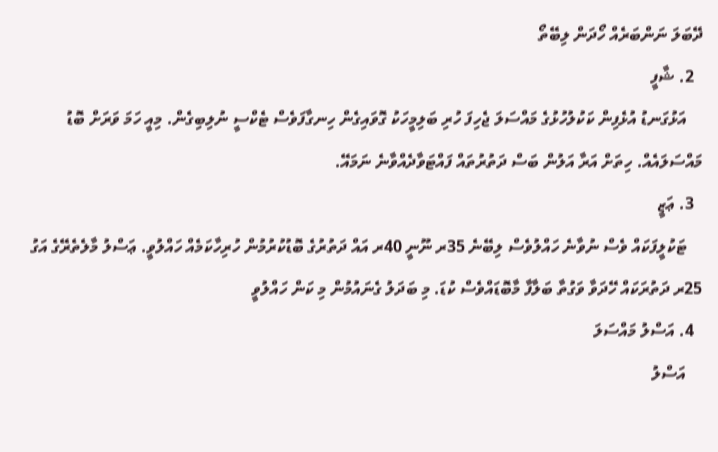ދޭބަލަ ނަންބަރެއް ހޯދަން ލިބޭތޯ
  2. ޝާފީ
    އަޅުގަނޑު އުޅެފިން ކަކުލުހުޅުގެ މައްސަލަ ޖެހިފަ ހުރި ބަލިމީހަކު ގޮވައިގެން ހިނގާފަވެސް ޓެކްސީ ނުލިބިގެން. މިއީ ހަމަ ވަރަށް ބޮޑު މައްސަލައެއް. ހިތަށް އަރާ އަލުން ބަސް ދަތުރުތައް ފައްޓަވާދެއްވާނެ ނަމައޭ.
  3. ޢަޒީ
    ޓަކުލީފަކައް ވެސް ނުވާނެ ހައްލުވެސް ލިބޭނެ 35ރ ނޫނީ 40ރ އައް ދަތުރުގެ ބޮޑުކުރުމުން ހުރިހާކަމެއް ހައްލުވީ. ޢަސްލު މާލެތެރޭގެ އަގު 25ރ ދަތުރަކައް ހޭދަވާ ވަގުތާ ބަލާފާ މާބޮޑައްވެސް ކުޑަ. މި ބަދަލު ގެނައުމުން މި ކަން ހައްލުވީ
  4. އަސްލު މައްސަލަ
    އަސްލު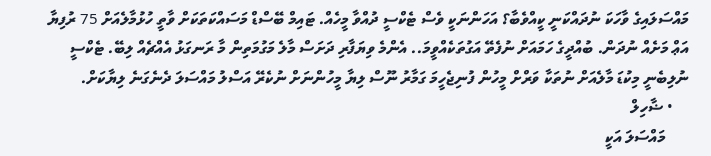މައްސަލައިގެ ވާހަކަ ނުދައްކަނީ ކީއްވެބާ؟ އަހަންނަކީ ވެސް ޓެކްސީ ދުއްވާ މީހެއް. ޓައިމް ބޭސްޑް މަސައްކަތަކަށް ވާތީ ހުޅުމާލެއަށް 75 ރުފިޔާ އަޢް މަށެއް ނުދަން. ބުއްދީގެ ހަމައަށް ނުފެތޭ އަގުތަކެއްވީމަ.. އެންމެ ވިޔަފާރި ދަށަސް މާލެ މަގުމަތިން މާ ރަނގަޅު އެއްޗެއް ލިބޭ. ޓެކްސީ ނުލިބެނީ މިކުޑަ މާލެއަށް ނުތަކާ ވަރްށް މީހުން ފުނިޖެހީމަ ގަމާރު ނޫސް ލިޔާ މީހުންނަށް ނުކެރޭ އަސްލު މައްސަލަ ދެނެގަނެ ލިޔާކަށް.
    • ޟާހިލް
      މައްސަލަ އަކީ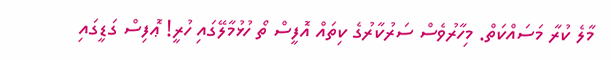މާލެ ކުރާ މަސައްކަތް. މިހާރުވެސް ސަރުކާރުގެ ކިތައް އޮފީސް ތޯ ހުޅުމާލޭގައި ހުރީ! ޢޮފިސް ގަޑީގައި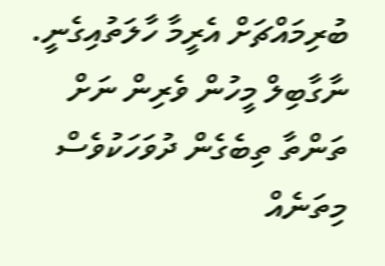ބުރިމައްޗަށް އެރީމާ ހާލަތުއިގެނީ. ނާގާބިލް މީހުން ވެރިން ނަށް ތަންތާ ތިބެގެން ދުވަހަކުވެސް މިތަނެއް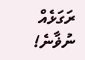ރަގަޅެއް ނުޥާނެ!